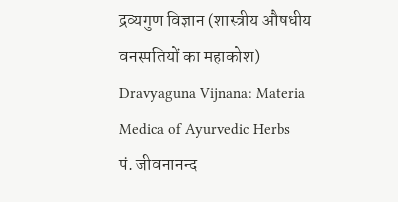द्रव्यगुण विज्ञान (शास्त्रीय औषधीय वनस्पतियों का महाकोश)
Dravyaguna Vijnana: Materia Medica of Ayurvedic Herbs
पं. जीवनानन्द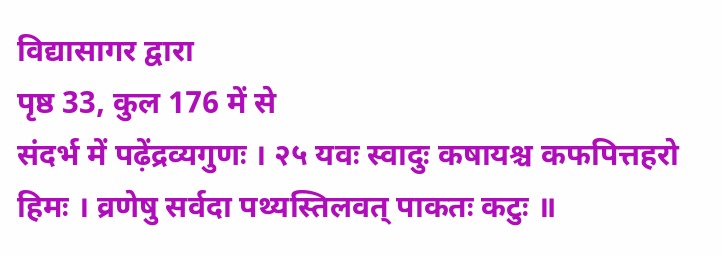विद्यासागर द्वारा
पृष्ठ 33, कुल 176 में से
संदर्भ में पढ़ेंद्रव्यगुणः । २५ यवः स्वादुः कषायश्च कफपित्तहरो हिमः । व्रणेषु सर्वदा पथ्यस्तिलवत् पाकतः कटुः ॥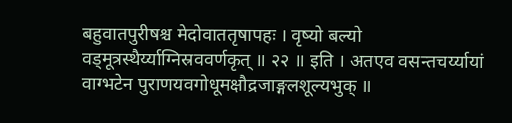बहुवातपुरीषश्च मेदोवाततृषापहः । वृष्यो बल्यो वड्मूत्रस्थैर्य्याग्निस्रववर्णकृत् ॥ २२ ॥ इति । अतएव वसन्तचर्य्यायां वाग्भटेन पुराणयवगोधूमक्षौद्रजाङ्गलशूल्यभुक् ॥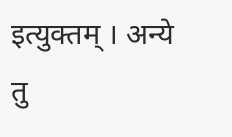इत्युक्तम् । अन्ये तु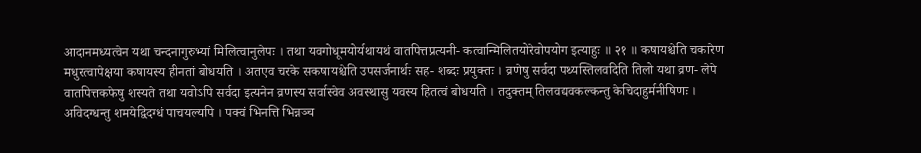आदानमध्यत्वेन यथा चन्दनागुरुभ्यां मिलित्वानुलेपः । तथा यवगोधूमयोर्यथायथं वातपित्तप्रत्यनी- कत्वान्मिलितयोरेवोपयोग इत्याहुः ॥ २१ ॥ कषायश्चेति चकारेण मधुरत्वापेक्षया कषायस्य हीनतां बोधयति । अतएव चरके सकषायश्चेति उपसर्जनार्थः सह- शब्दः प्रयुक्तः । व्रणेषु सर्वदा पथ्यस्तिलवदिति तिलो यथा व्रण- लेपे वातपित्तकफेषु शस्यते तथा यवोऽपि सर्वदा इत्यनेन व्रणस्य सर्वास्वेव अवस्थासु यवस्य हितत्वं बोधयति । तदुक्तम् तिलवद्यवकल्कन्तु केचिदाहुर्मनीषिणः । अविदग्धन्तु शमयेद्विदग्धं पाचयल्यपि । पक्वं भिनत्ति भिन्नञ्च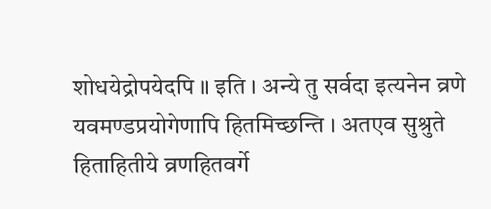शोधयेद्रोपयेदपि ॥ इति । अन्ये तु सर्वदा इत्यनेन व्रणे यवमण्डप्रयोगेणापि हितमिच्छन्ति । अतएव सुश्रुते हिताहितीये व्रणहितवर्गे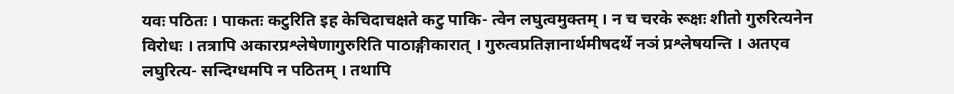यवः पठितः । पाकतः कटुरिति इह केचिदाचक्षते कटु पाकि- त्वेन लघुत्वमुक्तम् । न च चरके रूक्षः शीतो गुरुरित्यनेन विरोधः । तत्रापि अकारप्रश्लेषेणागुरुरिति पाठाङ्गीकारात् । गुरुत्वप्रतिज्ञानार्थमीषदर्थे नञं प्रश्लेषयन्ति । अतएव लघुरित्य- सन्दिग्धमपि न पठितम् । तथापि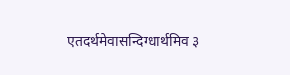एतदर्थमेवासन्दिग्धार्थमिव ३